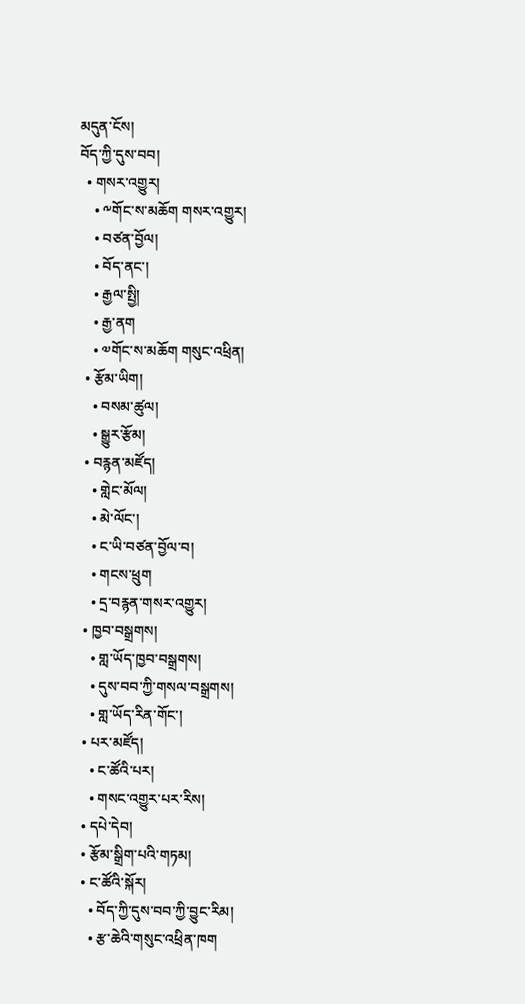མདུན་ངོས།
བོད་ཀྱི་དུས་བབ།
  • གསར་འགྱུར།
    • ༸གོང་ས་མཆོག གསར་འགྱུར།
    • བཙན་བྱོལ།
    • བོད་ནང་།
    • རྒྱལ་སྤྱི།
    • རྒྱ་ནག
    • ༧གོང་ས་མཆོག གསུང་འཕྲིན།
  • རྩོམ་ཡིག།
    • བསམ་ཚུལ།
    • སྒྱུར་རྩོམ།
  • བརྙན་མཛོད།
    • གླེང་མོལ།
    • མེ་ལོང་།
    • ང་ཡི་བཙན་བྱོལ་བ།
    • གངས་ཕྲུག
    • དྲ་བརྙན་གསར་འགྱུར།
  • ཁྱབ་བསྒྲགས།
    • གླ་ཡོད་ཁྱབ་བསྒྲགས།
    • དུས་བབ་ཀྱི་གསལ་བསྒྲགས།
    • གླ་ཡོད་རིན་གོང་།
  • པར་མཛོད།
    • ང་ཚོའི་པར།
    • གསང་འགྱུར་པར་རིས།
  • དཔེ་དེབ།
  • རྩོམ་སྒྲིག་པའི་གཏམ།
  • ང་ཚོའི་སྐོར།
    • བོད་ཀྱི་དུས་བབ་ཀྱི་བྱུང་རིམ།
    • རྩ་ཆེའི་གསུང་འཕྲིན་ཁག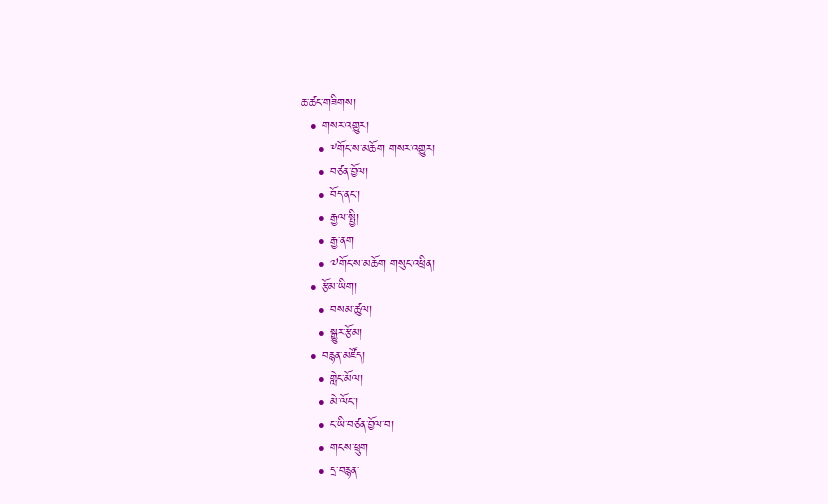ཆ་ཚང་གཟིགས།
  • གསར་འགྱུར།
    • ༸གོང་ས་མཆོག གསར་འགྱུར།
    • བཙན་བྱོལ།
    • བོད་ནང་།
    • རྒྱལ་སྤྱི།
    • རྒྱ་ནག
    • ༧གོང་ས་མཆོག གསུང་འཕྲིན།
  • རྩོམ་ཡིག།
    • བསམ་ཚུལ།
    • སྒྱུར་རྩོམ།
  • བརྙན་མཛོད།
    • གླེང་མོལ།
    • མེ་ལོང་།
    • ང་ཡི་བཙན་བྱོལ་བ།
    • གངས་ཕྲུག
    • དྲ་བརྙན་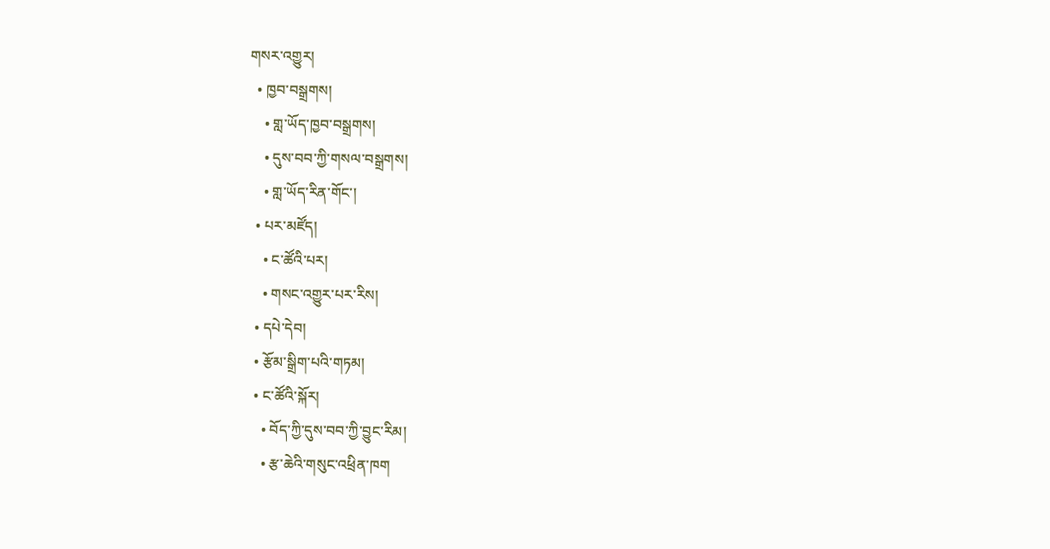གསར་འགྱུར།
  • ཁྱབ་བསྒྲགས།
    • གླ་ཡོད་ཁྱབ་བསྒྲགས།
    • དུས་བབ་ཀྱི་གསལ་བསྒྲགས།
    • གླ་ཡོད་རིན་གོང་།
  • པར་མཛོད།
    • ང་ཚོའི་པར།
    • གསང་འགྱུར་པར་རིས།
  • དཔེ་དེབ།
  • རྩོམ་སྒྲིག་པའི་གཏམ།
  • ང་ཚོའི་སྐོར།
    • བོད་ཀྱི་དུས་བབ་ཀྱི་བྱུང་རིམ།
    • རྩ་ཆེའི་གསུང་འཕྲིན་ཁག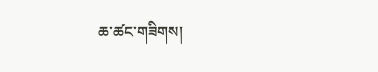ཆ་ཚང་གཟིགས།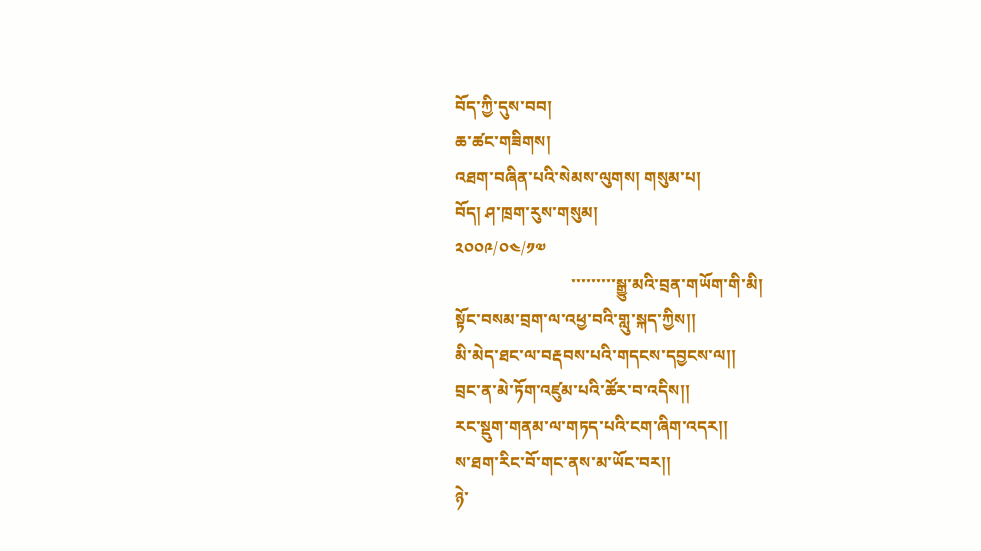བོད་ཀྱི་དུས་བབ།
ཆ་ཚང་གཟིགས།
འཐག་བཞིན་པའི་སེམས་ལུགས། གསུམ་པ།
བོད། ཤ་ཁྲག་རུས་གསུམ།
༢༠༠༩/༠༤/༡༧
                            ་་་་་་་་་སྒྱུ་མའི་བྲན་གཡོག་གི་མི།
སྟོང་བསམ་བྲག་ལ་འཕྱ་བའི་གླུ་སྐད་ཀྱིས།།
མི་མེད་ཐང་ལ་བརྡབས་པའི་གདངས་དབྱངས་ལ།།
བྲང་ན་མེ་ཏོག་འཛུམ་པའི་ཚོར་བ་འདིས།།
རང་སྡུག་གནམ་ལ་གཏད་པའི་ངག་ཞིག་འདར།།
ས་ཐག་རིང་བོ་གང་ནས་མ་ཡོང་བར།།
ཉེ་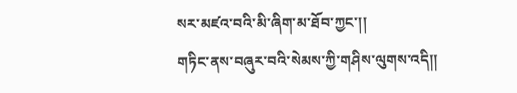སར་མཛའ་བའི་མི་ཞིག་མ་ཐོབ་ཀྱང་།།
གཏིང་ནས་བཞུར་བའི་སེམས་ཀྱི་གཤིས་ལུགས་འདི།།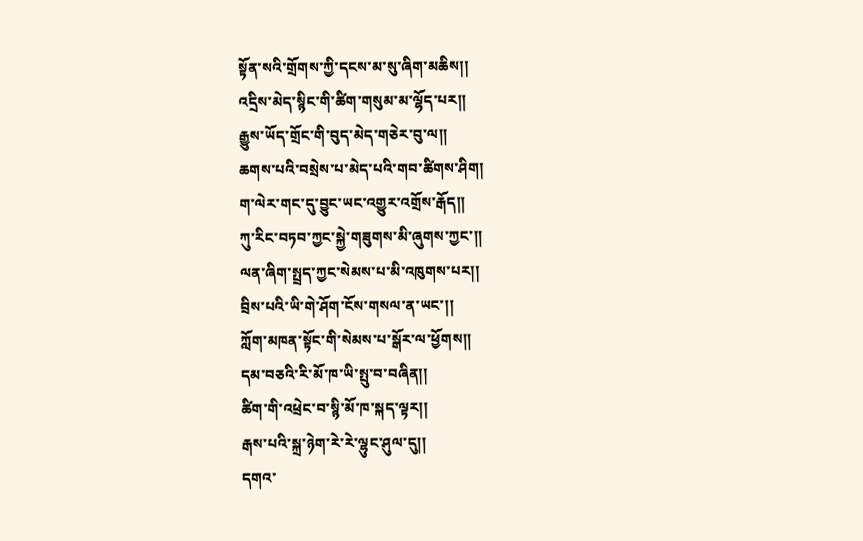སྟོན་སའི་གྲོགས་ཀྱི་དངས་མ་སུ་ཞིག་མཆིས།།
འདྲིས་མེད་སྙིང་གི་ཚིག་གསུམ་མ་ལྷོད་པར།།
རྒྱུས་ཡོད་གྲོང་གི་བུད་མེད་གཅེར་བུ་ལ།།
ཆགས་པའི་བསྲེས་པ་མེད་པའི་གབ་ཚིགས་ཤིག།
ག་ལེར་གང་དུ་བྱུང་ཡང་འགྱུར་འགྲོས་རྒོད།།
ཀུ་རིང་བཏབ་ཀྱང་སྐྱེ་གཟུགས་མི་ཞུགས་ཀྱང་།།
ལན་ཞིག་སྤྲད་ཀྱང་སེམས་པ་མི་འཁུགས་པར།།
བྲིས་པའི་ཡི་གེ་ཤོག་ངོས་གསལ་ན་ཡང་།།
ཀློག་མཁན་སྟོང་གི་སེམས་པ་སྒོར་ལ་ཕྱོགས།།
དམ་བཅའི་རི་མོ་ཁ་ཡི་སྤུ་བ་བཞིན།།
ཚིག་གི་འཕྲེང་བ་སྙི་མོ་ཁ་སྐད་ལྟར།།
རྒས་པའི་སྐྲ་ཉེག་རེ་རེ་ལྷུང་ཤུལ་དུ།།
དགའ་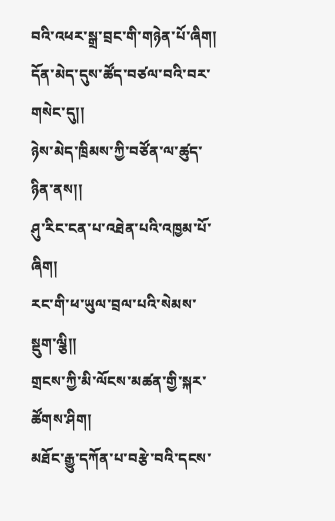བའི་འཕར་སྒྲ་བྲང་གི་གཉེན་པོ་ཞིག།
དོན་མེད་དུས་ཚོད་བཙལ་བའི་བར་གསེང་དུ།།
ཉེས་མེད་ཁྲིམས་ཀྱི་བཙོན་ལ་ཚུད་ཉིན་ནས།།
ཤུ་རིང་ངན་པ་འཐེན་པའི་འཁྱམ་པོ་ཞིག།
རང་གི་ཕ་ཡུལ་བྲལ་པའི་སེམས་སྡུག་ལྕི།།
གྲངས་ཀྱི་མི་ལོངས་མཚན་གྱི་སྐར་ཚོགས་ཤིག།
མཐོང་རྒྱུ་དཀོན་པ་བརྩེ་བའི་དངས་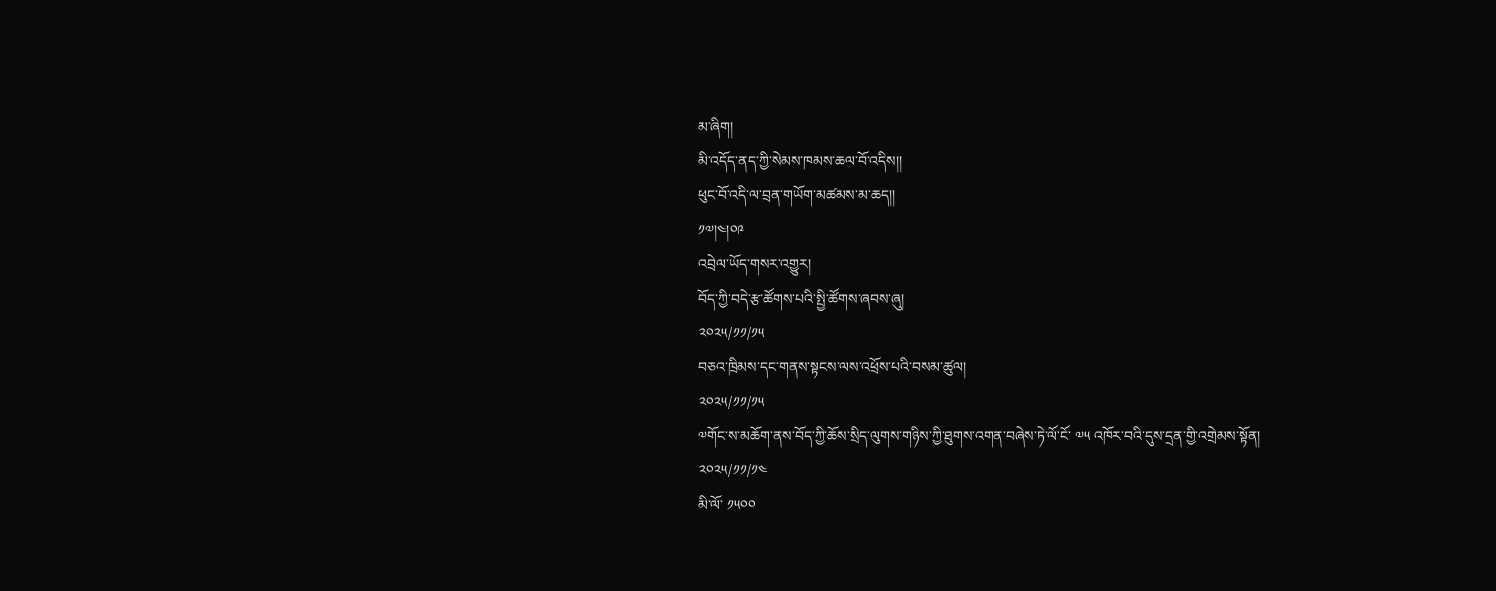མ་ཞིག།
མི་འདོད་ནད་ཀྱི་སེམས་ཁམས་ཆལ་བོ་འདིས།།
ཕུང་བོ་འདི་ལ་བྲན་གཡོག་མཚམས་མ་ཆད།།
༡༧།༤།༠༩
འབྲེལ་ཡོད་གསར་འགྱུར།
བོད་ཀྱི་བདེ་རྩ་ཚོགས་པའི་སྤྱི་ཚོགས་ཞབས་ཞུ།
༢༠༢༥/༡༡/༡༥
བཅའ་ཁྲིམས་དང་གནས་སྟངས་ལས་འཕྲོས་པའི་བསམ་ཚུལ།
༢༠༢༥/༡༡/༡༥
༧གོང་ས་མཆོག་ནས་བོད་ཀྱི་ཆོས་སྲིད་ལུགས་གཉིས་ཀྱི་ཐུགས་འགན་བཞེས་ཏེ་ལོ་ངོ་ ༧༥ འཁོར་བའི་དུས་དྲན་གྱི་འགྲེམས་སྟོན།
༢༠༢༥/༡༡/༡༤
མི་ལོ་ ༡༥༠༠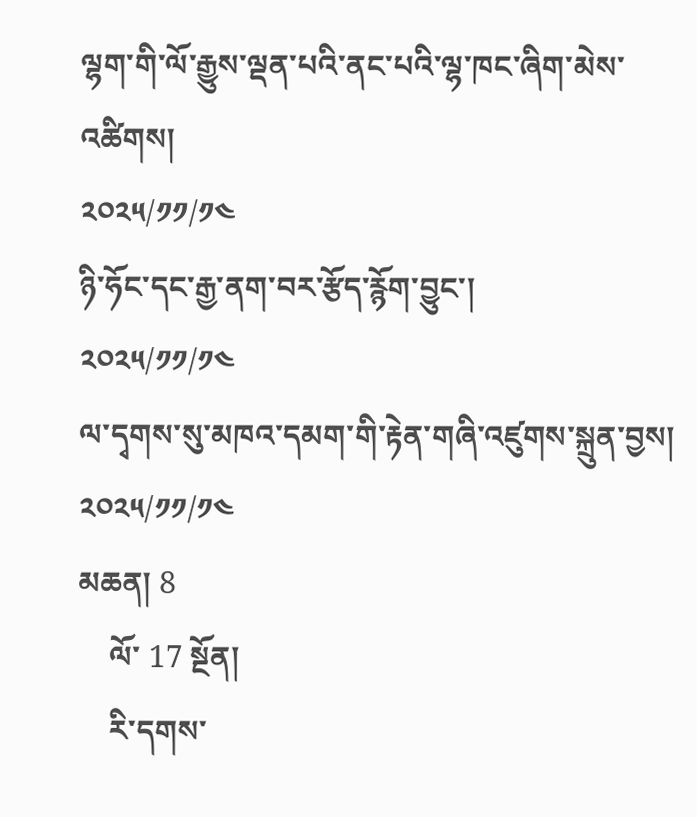ལྷག་གི་ལོ་རྒྱུས་ལྡན་པའི་ནང་པའི་ལྷ་ཁང་ཞིག་མེས་འཚིགས།
༢༠༢༥/༡༡/༡༤
ཉི་ཧོང་དང་རྒྱ་ནག་བར་རྩོད་རྙོག་བྱུང་།
༢༠༢༥/༡༡/༡༤
ལ་དྭགས་སུ་མཁའ་དམག་གི་རྟེན་གཞི་འཛུགས་སྐྲུན་བྱས།
༢༠༢༥/༡༡/༡༤
མཆན། 8
    ལོ་ 17 སྔོན།
    རི་དགས་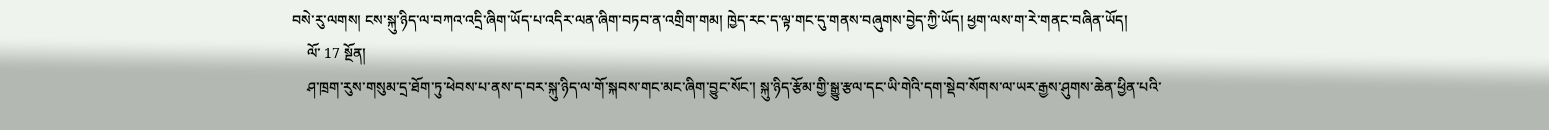བསེ་རུ་ལགས། ངས་སྐུ་ཉིད་ལ་བཀའ་འདྲི་ཞིག་ཡོད་པ་འདིར་ལན་ཞིག་བཏབ་ན་འགྲིག་གམ། ཁྱེད་རང་ད་ལྟ་གང་དུ་གནས་བཞུགས་བྱེད་ཀྱི་ཡོད། ཕྱག་ལས་ག་རེ་གནང་བཞིན་ཡོད།
    ལོ་ 17 སྔོན།
    ཤ་ཁྲག་རུས་གསུམ་དྲ་ཐོག་ཏུ་ཕེབས་པ་ནས་ད་བར་སྐུ་ཉིད་ལ་གོ་སྐབས་གང་མང་ཞིག་བྱུང་སོང་། སྐུ་ཉིད་རྩོམ་གྱི་སྒྱུ་རྩལ་དང་ཡི་གེའི་དག་སྡེབ་སོགས་ལ་ཡར་རྒྱས་ཤུགས་ཆེན་ཕྱིན་པའི་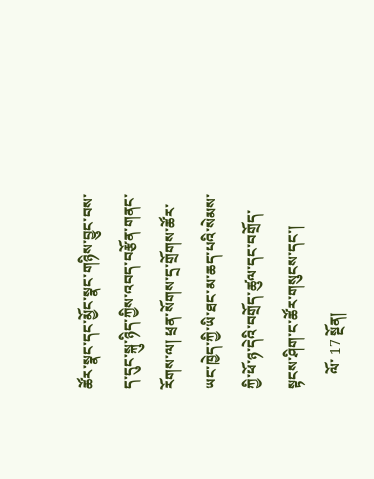ཚོར་སྣང་དང་མྱོང་སྣང་གཉིས་བྱུང་བས་ད་དུང་སྐུ་ཉིད་ཀྱིས་འབད་བརྩོན་གནང་རོགས་ལ། ཕྲན་སོགས་དྲ་གྲོགས་ཚོར་ཡང་ཁྱེད་ཀྱི་ཡི་ཐང་མ་ཆད་པའི་སེམས་ཀྱི་ཕོ་ཉ་དེའི་བགྲོད་ཚུལ་དང་བགྲོད་སྟངས་ཤིག་ང་ཚོར་གསུངས་དང་།
    ལོ་ 17 སྔོན།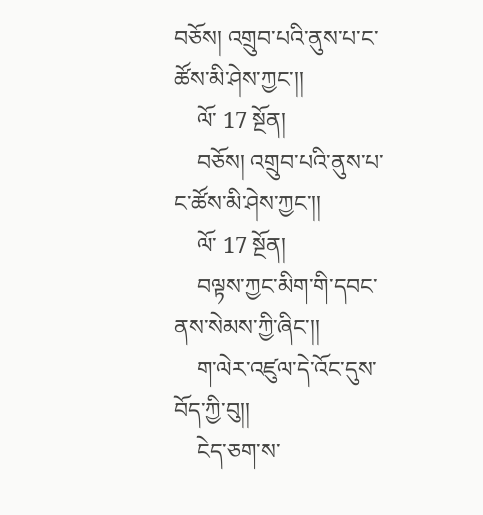བཅོས། འགྲུབ་པའི་ནུས་པ་ང་ཚོས་མི་ཤེས་ཀྱང་།།
    ལོ་ 17 སྔོན།
    བཅོས། འགྲུབ་པའི་ནུས་པ་ང་ཚོས་མི་ཤེས་ཀྱང་།།
    ལོ་ 17 སྔོན།
    བལྟས་ཀྱང་མིག་གི་དབང་ནས་སེམས་ཀྱི་ཞིང་།།
    ག་ལེར་འཛུལ་དེ་འོང་དུས་བོད་ཀྱི་བུ།།
    ངེད་ཅག་ས་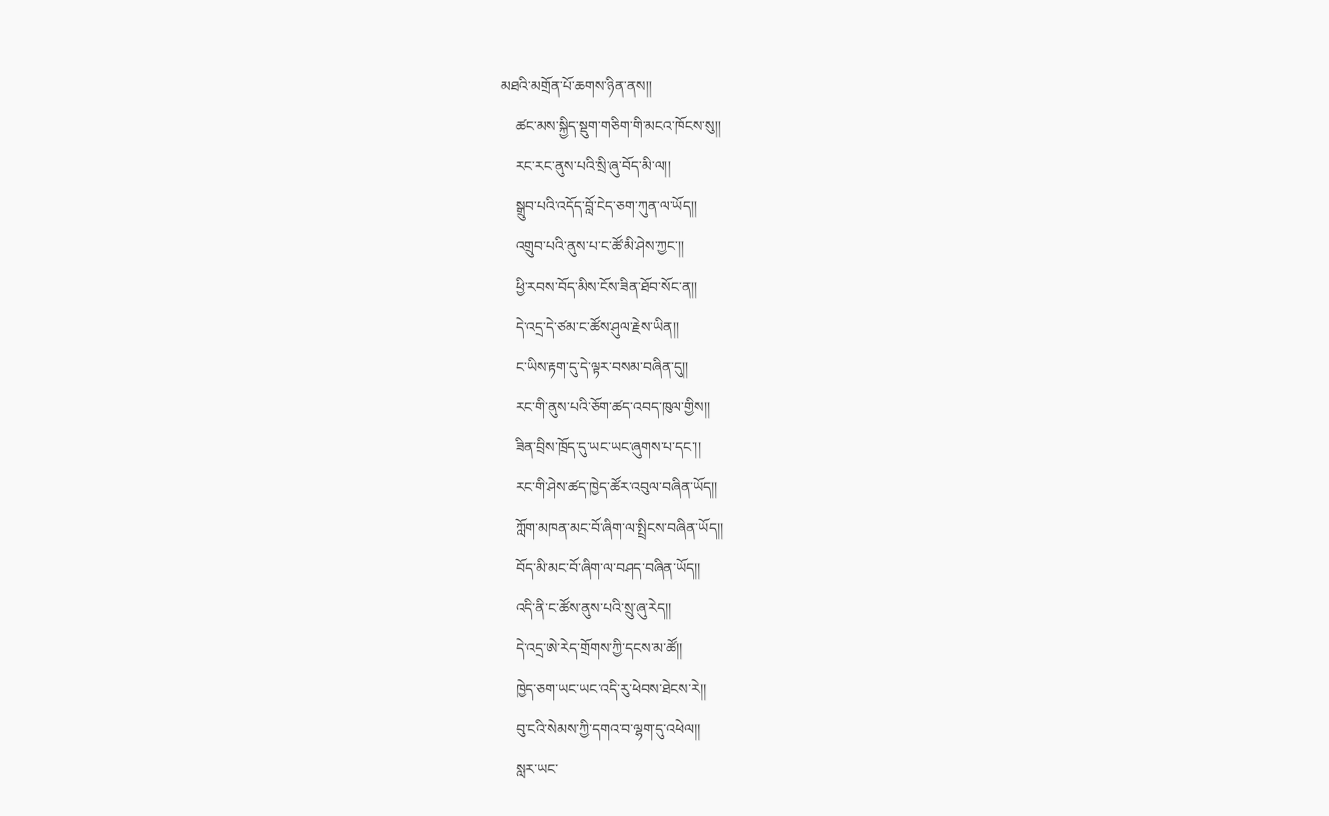མཐའི་མགྲོན་པོ་ཆགས་ཉིན་ནས།།
    ཚང་མས་སྐྱིད་སྡུག་གཅིག་གི་མངའ་ཁོངས་སུ།།
    རང་རང་ནུས་པའི་སྲི་ཞུ་བོད་མི་ལ།།
    སྒྲུབ་པའི་འདོད་བློ་ངེད་ཅག་ཀུན་ལ་ཡོད།།
    འགྲུབ་པའི་ནུས་པ་ང་ཚོ་མི་ཤེས་ཀྱང་།།
    ཕྱི་རབས་བོད་མིས་ངོས་ཟིན་ཐོབ་སོང་ན།།
    དེ་འདྲ་དེ་ཙམ་ང་ཚོས་ཤུལ་རྗེས་ཡིན།།
    ང་ཡིས་རྟག་དུ་དེ་ལྟར་བསམ་བཞིན་དུ།།
    རང་གི་ནུས་པའི་ཅོག་ཚད་འབད་ཁུལ་གྱིས།།
    ཟིན་བྲིས་ཁྲོད་དུ་ཡང་ཡང་ཞུགས་པ་དང་།།
    རང་གི་ཤེས་ཚད་ཁྱེད་ཚོར་འབུལ་བཞིན་ཡོད།།
    ཀློག་མཁན་མང་བོ་ཞིག་ལ་སྤྲིངས་བཞིན་ཡོད།།
    བོད་མི་མང་བོ་ཞིག་ལ་བཤད་བཞིན་ཡོད།།
    འདི་ནི་ང་ཚོས་ནུས་པའི་སྲུ་ཞུ་རེད།།
    དེ་འདྲ་ཨེ་རེད་གྲོགས་ཀྱི་དངས་མ་ཚོ།།
    ཁྱེད་ཅག་ཡང་ཡང་འདི་རུ་ཕེབས་ཐེངས་རེ།།
    བུ་ངའི་སེམས་ཀྱི་དགའ་བ་ལྷག་དུ་འཕེལ།།
    སླར་ཡང་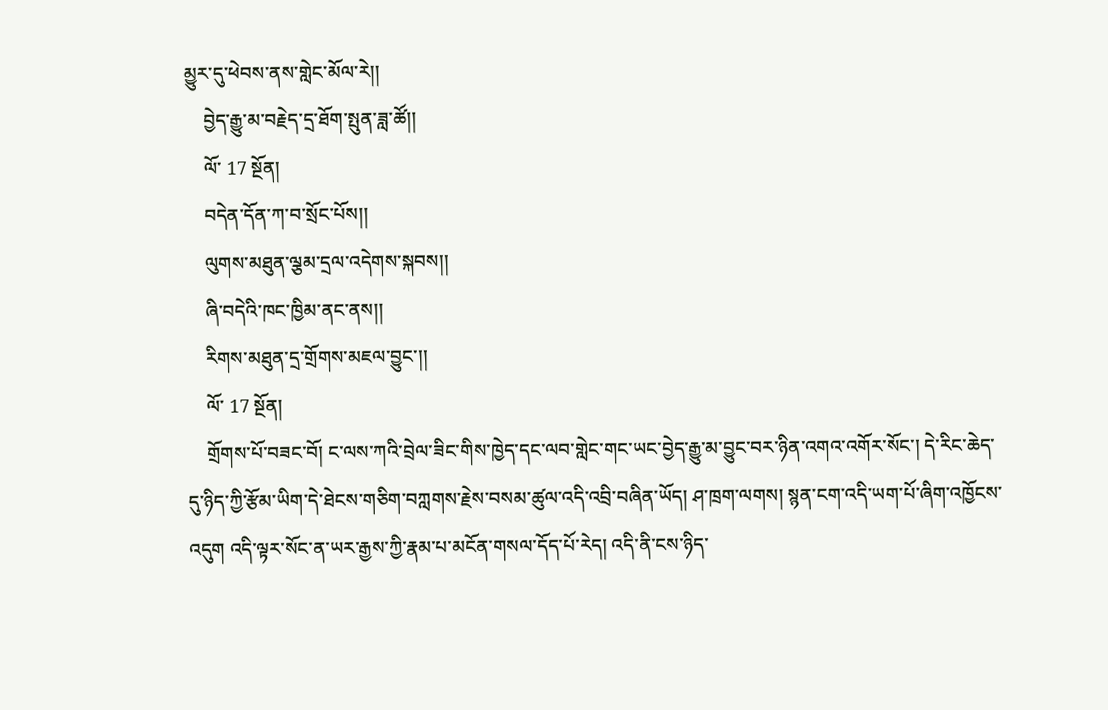མྱུར་དུ་ཕེབས་ནས་གླེང་མོལ་རེ།།
    བྱེད་རྒྱུ་མ་བརྗེད་དྲ་ཐོག་སྤུན་ཟླ་ཚོ།།
    ལོ་ 17 སྔོན།
    བདེན་དོན་ཀ་བ་སྲོང་པོས།།
    ལུགས་མཐུན་ལྕམ་དྲལ་འདེགས་སྐབས།།
    ཞི་བདེའི་ཁང་ཁྱིམ་ནང་ནས།།
    རིགས་མཐུན་དྲ་གྲོགས་མཇལ་བྱུང་།།
    ལོ་ 17 སྔོན།
    གྲོགས་པོ་བཟང་བོ། ང་ལས་ཀའི་བྲེལ་ཟིང་གིས་ཁྱེད་དང་ལབ་གླེང་གང་ཡང་བྱེད་རྒྱུ་མ་བྱུང་བར་ཉིན་འགའ་འགོར་སོང་། དེ་རིང་ཆེད་དུ་ཉིད་ཀྱི་རྩོམ་ཡིག་དེ་ཐེངས་གཅིག་བཀླགས་རྗེས་བསམ་ཚུལ་འདི་འབྲི་བཞིན་ཡོད། ཤ་ཁྲག་ལགས། སྙན་ངག་འདི་ཡག་པོ་ཞིག་འཁྱོངས་འདུག འདི་ལྟར་སོང་ན་ཡར་རྒྱས་ཀྱི་རྣམ་པ་མངོན་གསལ་དོད་པོ་རེད། འདི་ནི་ངས་ཉིད་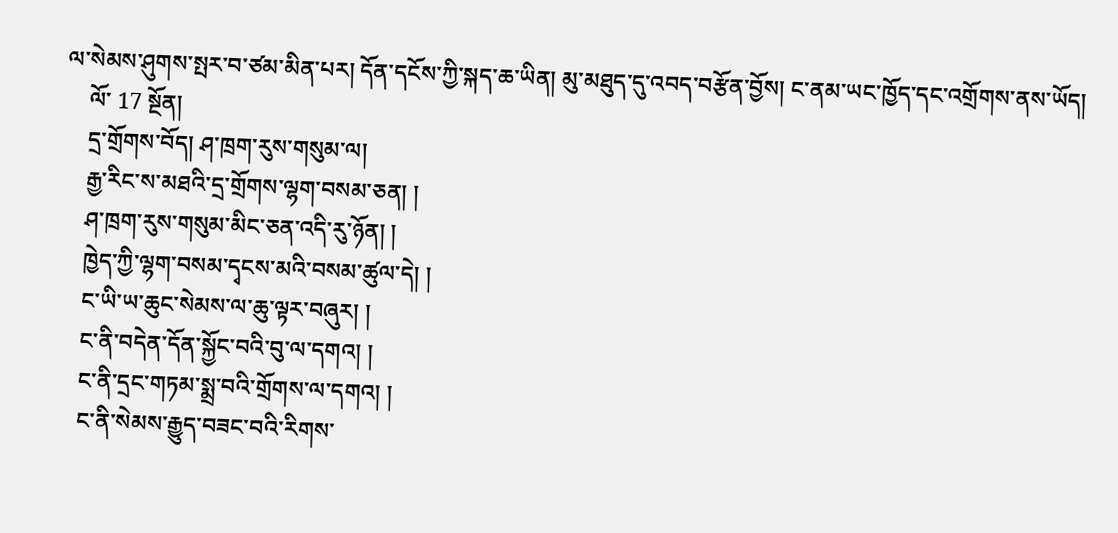ལ་སེམས་ཤུགས་སྤར་བ་ཙམ་མིན་པར། དོན་དངོས་ཀྱི་སྐད་ཆ་ཡིན། མུ་མཐུད་དུ་འབད་བརྩོན་བྱོས། ང་ནམ་ཡང་ཁྱོད་དང་འགྲོགས་ནས་ཡོད།
    ལོ་ 17 སྔོན།
    དྲ་གྲོགས་བོད། ཤ་ཁྲག་རུས་གསུམ་ལ།
    རྒྱ་རིང་ས་མཐའི་དྲ་གྲོགས་ལྷག་བསམ་ཅན། །
    ཤ་ཁྲག་རུས་གསུམ་མིང་ཅན་འདི་རུ་ཉོན། །
    ཁྱེད་ཀྱི་ལྷག་བསམ་དྭངས་མའི་བསམ་ཚུལ་དེ། །
    ང་ཡི་ཡ་ཆུང་སེམས་ལ་ཆུ་ལྟར་བཞུར། །
    ང་ནི་བདེན་དོན་སྐྱོང་བའི་བུ་ལ་དགའ། །
    ང་ནི་དྲང་གཏམ་སྨྲ་བའི་གྲོགས་ལ་དགའ། །
    ང་ནི་སེམས་རྒྱུད་བཟང་བའི་རིགས་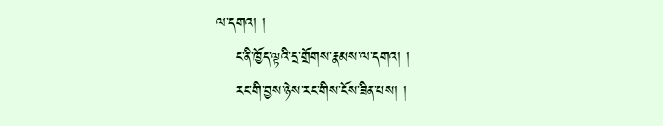ལ་དགའ། །
    ང་ནི་ཁྱོད་ལྟའི་དྲ་གྲོགས་རྣམས་ལ་དགའ། །
    རང་གི་བྱས་ཉེས་རང་གིས་ངོས་ཟིན་པས། །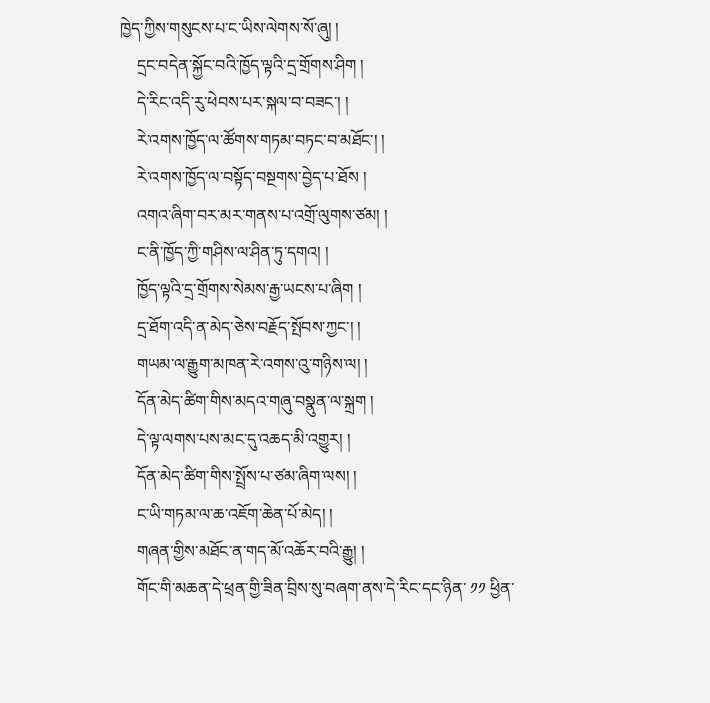ཁྱེད་ཀྱིས་གསུངས་པ་ང་ཡིས་ལེགས་སོ་ཞུ། །
    དྲང་བདེན་སྐྱོང་བའི་ཁྱོད་ལྟའི་དྲ་གྲོགས་ཤིག །
    དེ་རིང་འདི་རུ་ཕེབས་པར་སྐལ་བ་བཟང་། །
    རེ་འགས་ཁྱོད་ལ་ཚོགས་གཏམ་བཏང་བ་མཐོང་། །
    རེ་འགས་ཁྱོད་ལ་བསྟོད་བསྔགས་བྱེད་པ་ཐོས །
    འགའ་ཞིག་བར་མར་གནས་པ་འགྲོ་ལུགས་ཙམ། །
    ང་ནི་ཁྱོད་ཀྱི་གཤིས་ལ་ཤིན་ཏུ་དགའ། །
    ཁྱོད་ལྟའི་དྲ་གྲོགས་སེམས་རྒྱ་ཡངས་པ་ཞིག །
    དྲ་ཐོག་འདི་ན་མེད་ཅེས་བརྗོད་སྤོབས་ཀྱང་། །
    གཡམ་ལ་རྒྱུག་མཁན་རེ་འགས་འུ་གཉིས་ལ། །
    དོན་མེད་ཚིག་གིས་མདའ་གཞུ་བསྣུན་ལ་སྐྲག །
    དེ་ལྟ་ལགས་པས་མང་དུ་འཆད་མི་འགྱུར། །
    དོན་མེད་ཚིག་གིས་སྤྲོས་པ་ཙམ་ཞིག་ལས། །
    ང་ཡི་གཏམ་ལ་ཆ་འཇོག་ཆེན་པོ་མེད། །
    གཞན་གྱིས་མཐོང་ན་གད་མོ་འཆོར་བའི་རྒྱུ། །
    གོང་གི་མཆན་དེ་ཕྲན་གྱི་ཟིན་བྲིས་སུ་བཞག་ནས་དེ་རིང་དང་ཉིན་ ༡༡ ཕྱིན་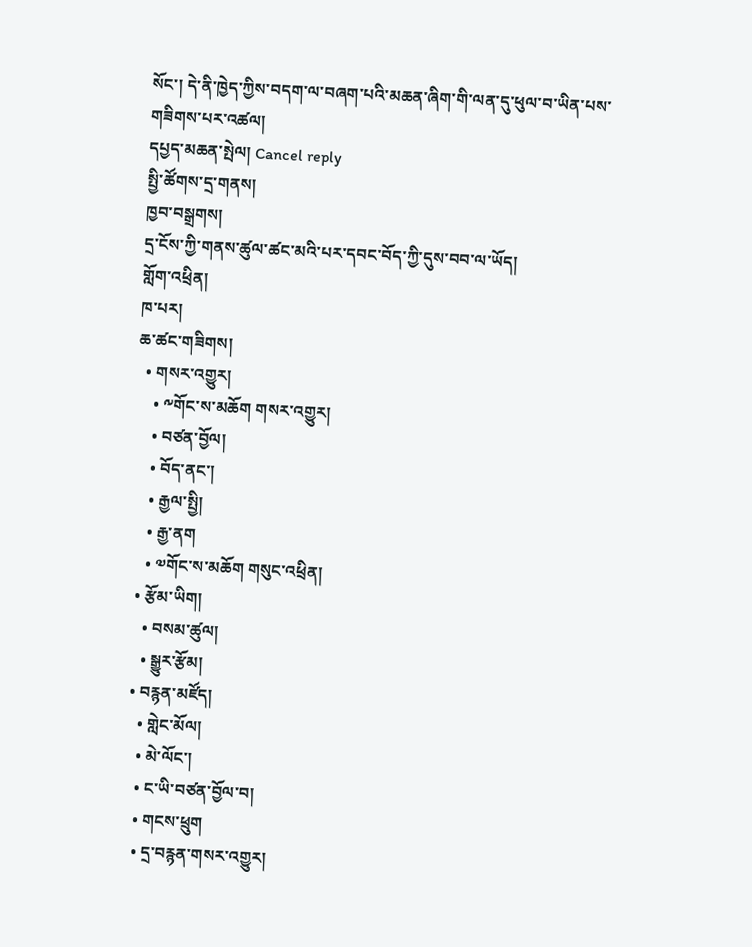སོང་། དེ་ནི་ཁྱེད་ཀྱིས་བདག་ལ་བཞག་པའི་མཆན་ཞིག་གི་ལན་དུ་ཕུལ་བ་ཡིན་པས་གཟིགས་པར་འཚལ།
དཔྱད་མཆན་སྤེལ། Cancel reply
སྤྱི་ཚོགས་དྲ་གནས།
ཁྱབ་བསྒྲགས།
དྲ་ངོས་ཀྱི་གནས་ཚུལ་ཚང་མའི་པར་དབང་བོད་ཀྱི་དུས་བབ་ལ་ཡོད།
གློག་འཕྲིན།
ཁ་པར།
ཆ་ཚང་གཟིགས།
  • གསར་འགྱུར།
    • ༸གོང་ས་མཆོག གསར་འགྱུར།
    • བཙན་བྱོལ།
    • བོད་ནང་།
    • རྒྱལ་སྤྱི།
    • རྒྱ་ནག
    • ༧གོང་ས་མཆོག གསུང་འཕྲིན།
  • རྩོམ་ཡིག།
    • བསམ་ཚུལ།
    • སྒྱུར་རྩོམ།
  • བརྙན་མཛོད།
    • གླེང་མོལ།
    • མེ་ལོང་།
    • ང་ཡི་བཙན་བྱོལ་བ།
    • གངས་ཕྲུག
    • དྲ་བརྙན་གསར་འགྱུར།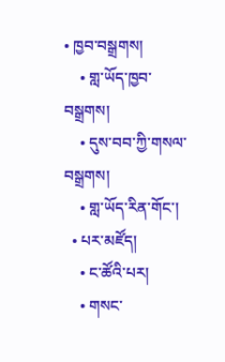• ཁྱབ་བསྒྲགས།
    • གླ་ཡོད་ཁྱབ་བསྒྲགས།
    • དུས་བབ་ཀྱི་གསལ་བསྒྲགས།
    • གླ་ཡོད་རིན་གོང་།
  • པར་མཛོད།
    • ང་ཚོའི་པར།
    • གསང་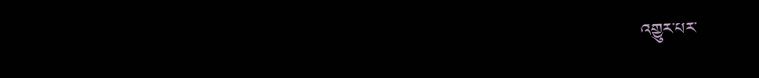འགྱུར་པར་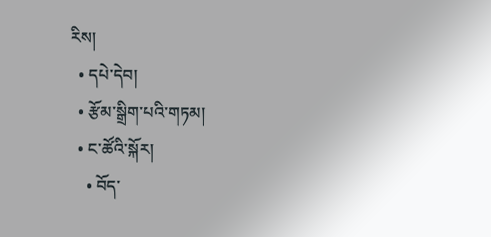རིས།
  • དཔེ་དེབ།
  • རྩོམ་སྒྲིག་པའི་གཏམ།
  • ང་ཚོའི་སྐོར།
    • བོད་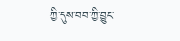ཀྱི་དུས་བབ་ཀྱི་བྱུང་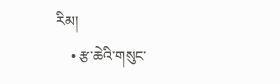རིམ།
    • རྩ་ཆེའི་གསུང་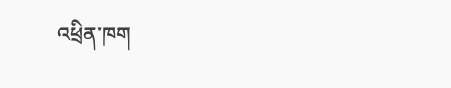འཕྲིན་ཁག